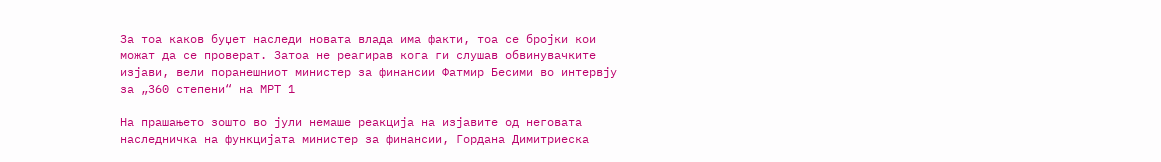За тоа каков буџет наследи новата влада има факти, тоа се бројки кои можат да се проверат. Затоа не реагирав кога ги слушав обвинувачките изјави, вели поранешниот министер за финансии Фатмир Бесими во интервју за „360 степени“ на МРТ 1

На прашањето зошто во јули немаше реакција на изјавите од неговата наследничка на функцијата министер за финансии, Гордана Димитриеска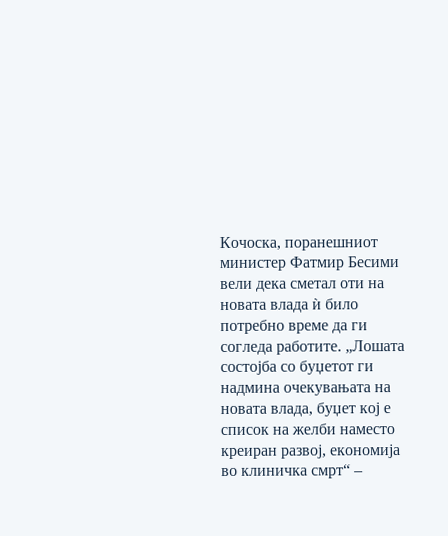Кочоска, поранешниот министер Фатмир Бесими вели дека сметал оти на новата влада ѝ било потребно време да ги согледа работите. „Лошата состојба со буџетот ги надмина очекувањата на новата влада, буџет кој е список на желби наместо креиран развој, економија во клиничка смрт“ –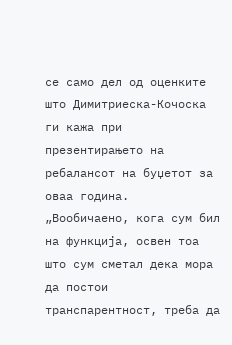се само дел од оценките што Димитриеска-Кочоска ги кажа при презентирањето на ребалансот на буџетот за оваа година.
„Вообичаено, кога сум бил на функција, освен тоа што сум сметал дека мора да постои транспарентност, треба да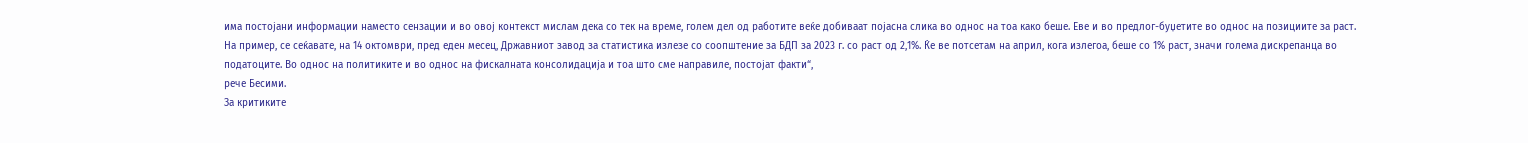има постојани информации наместо сензации и во овој контекст мислам дека со тек на време, голем дел од работите веќе добиваат појасна слика во однос на тоа како беше. Еве и во предлог-буџетите во однос на позициите за раст. На пример, се сеќавате, на 14 октомври, пред еден месец, Државниот завод за статистика излезе со соопштение за БДП за 2023 г. со раст од 2,1%. Ќе ве потсетам на април, кога излегоа, беше со 1% раст, значи голема дискрепанца во податоците. Во однос на политиките и во однос на фискалната консолидација и тоа што сме направиле, постојат факти“,
рече Бесими.
За критиките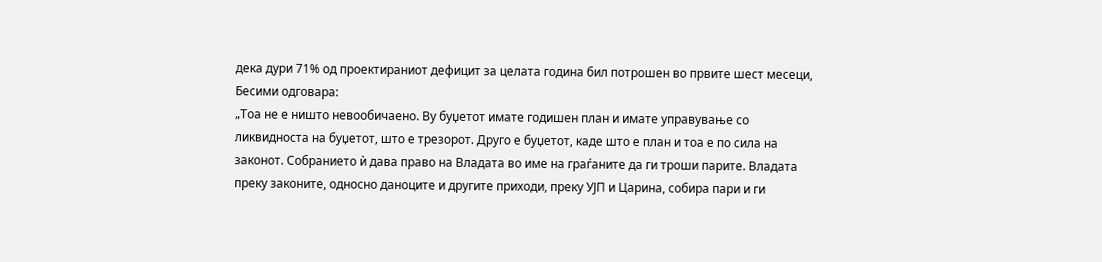дека дури 71% од проектираниот дефицит за целата година бил потрошен во првите шест месеци, Бесими одговара:
„Тоа не е ништо невообичаено. Ву буџетот имате годишен план и имате управување со ликвидноста на буџетот, што е трезорот. Друго е буџетот, каде што е план и тоа е по сила на законот. Собранието ѝ дава право на Владата во име на граѓаните да ги троши парите. Владата преку законите, односно даноците и другите приходи, преку УЈП и Царина, собира пари и ги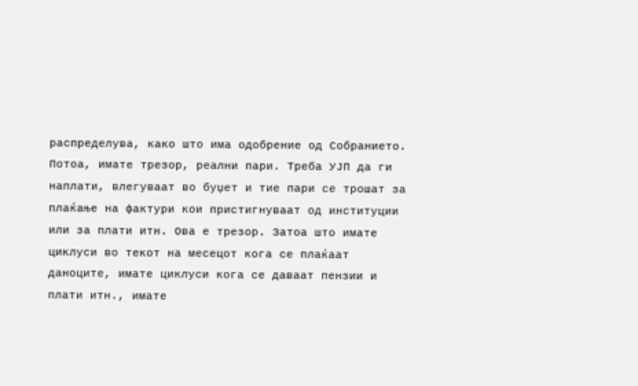распределува, како што има одобрение од Собранието. Потоа, имате трезор, реални пари. Треба УЈП да ги наплати, влегуваат во буџет и тие пари се трошат за плаќање на фактури кои пристигнуваат од институции или за плати итн. Ова е трезор. Затоа што имате циклуси во текот на месецот кога се плаќаат даноците, имате циклуси кога се даваат пензии и плати итн., имате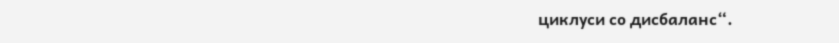циклуси со дисбаланс“.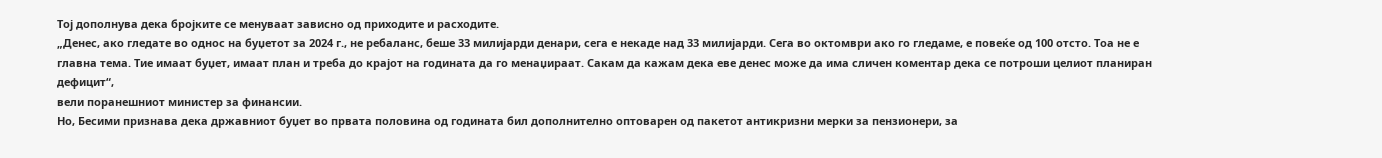Тој дополнува дека бројките се менуваат зависно од приходите и расходите.
„Денес, ако гледате во однос на буџетот за 2024 г., не ребаланс, беше 33 милијарди денари, сега е некаде над 33 милијарди. Сега во октомври ако го гледаме, е повеќе од 100 отсто. Тоа не е главна тема. Тие имаат буџет, имаат план и треба до крајот на годината да го менаџираат. Сакам да кажам дека еве денес може да има сличен коментар дека се потроши целиот планиран дефицит“,
вели поранешниот министер за финансии.
Но, Бесими признава дека државниот буџет во првата половина од годината бил дополнително оптоварен од пакетот антикризни мерки за пензионери, за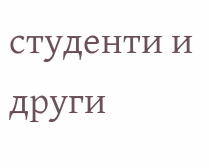студенти и други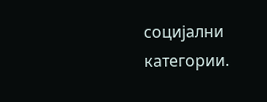социјални категории.